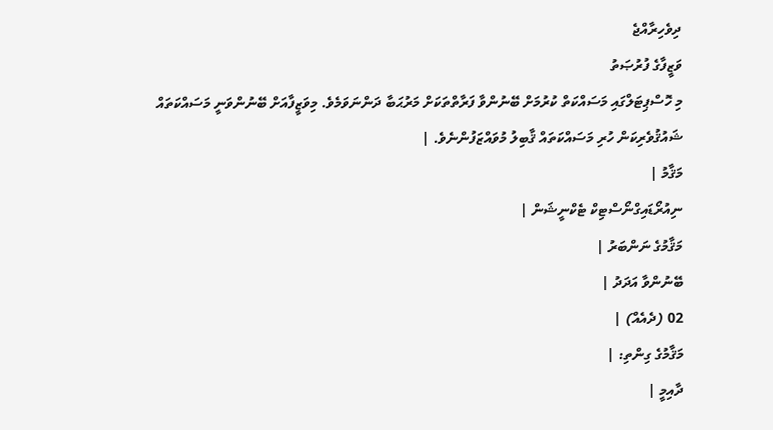ދިވެހިރާއްޖެ
ވަޒީފާގެ ފުރުޞަތު
މި ހޮސްޕިޓަލްގައި މަސައްކަތް ކުރުމަށް ބޭނުންވާ ފަރާތްތަކަށް މަރުޙަބާ ދަންނަވަމެވެ. މިވަޒީފާއަށް ބޭނުންވަނީ މަސައްކަތައް ޝައުޤުވެރިކަން ހުރި މަސައްކަތައް ޤާބިލު މުވައްޒަފުންނެވެ. |
މަޤާމު |
ނިއުރޯޑައިގްނޯސްޓިކް ޓެކްނީޝަން |
މަޤާމުގެ ނަންބަރު |
ބޭނުންވާ އަދަދު |
02 (ދެއެއް) |
މަޤާމުގެ ގިންތި: |
ދާއިމީ |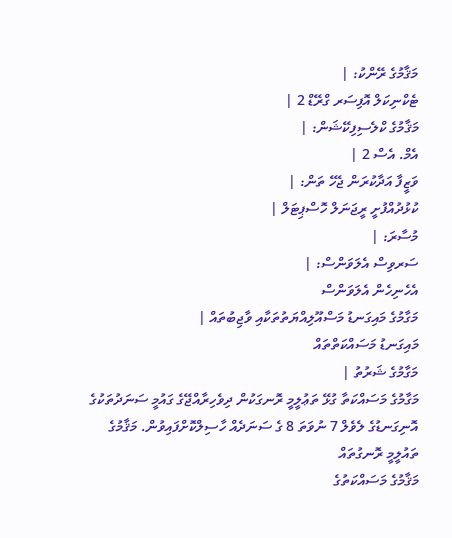މަޤާމުގެ ރޭންކު: |
ޓެކްނިކަލް އޮފިސަރ ގްރޭޑް 2 |
މަޤާމުގެ ކްލެސިފިކޭޝަން: |
އެމް. އެސް 2 |
ވަޒީފާ އަދާކުރަން ޖެހޭ ތަން: |
ކުޅުދުއްފުށީ ރީޖަނަލް ހޮސްޕިޓަލް |
މުސާރަ: |
ސަރވިސް އެލަވަންސް: |
އެހެނިހެން އެލަވަންސް
މަގާމުގެ މައިގަނޑު މަސްއޫލިއްޔަތުތަކާއި ވާޖިބުތައް |
މައިގަނޑު މަސައްކަތްތައް
މަގާމުގެ ޝަރުތު |
މަގާމުގެ މަސައްކަތާ ގުޅޭ ތަޢުލީމީ ރޮނގަކުން ދިވެހިރާއްޖޭގެ ގައުމީ ސަނަދުތަކުގެ އޮނިގަނޑުގެ ލެވެލް 7 ނުވަތަ 8 ގެ ސަނަދެއް ހާސިލްކޮށްފައިވުން. މަޤާމުގެ ތައުލީމީ ރޮނގުތައް
މަޤާމުގެ މަސައްކަތުގެ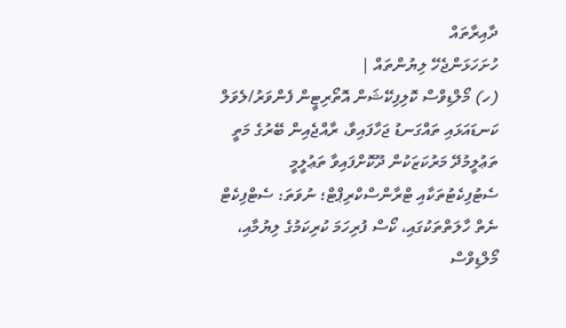ދާއިރާތައް
ހުށަހަޅަންޖެހޭ ލިޔުންތައް |
(ހ) މޯލްޑިވްސް ކޮލިފިކޭޝަން އޮތޯރިޓީން ފެންވަރު/ލެވަލް ކަނޑައަޅައި ތައްގަނޑު ޖަހާފައިވާ، ރާއްޖެއިން ބޭރުގެ މަތީ ތަޢުލީމުދޭ މަރުކަޒަކުން ދޫކޮށްފައިވާ ތަޢުލީމީ ސެޓުފިކެޓުތަކާއި ޓްރާންސްކްރިޕްޓް؛ ނުވަތަ: ސެޓްފިކެޓް ނެތް ހާލަތްތަކުގައި، ކޯސް ފުރިހަމަ ކުރިކަމުގެ ލިޔުމާއި، މޯލްޑިވްސް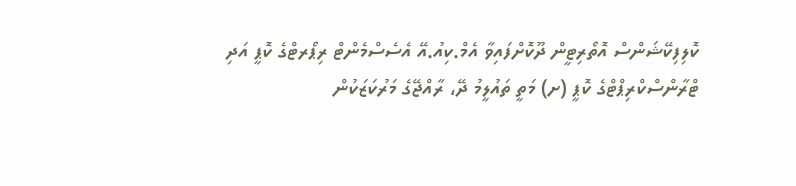ކޮލިފިކޭޝަންސް އޮތޯރިޓީން ދޫކޮށްފައިވާ އެމް.ކިއު.އޭ އެސެސްމެންޓް ރިޕޯރޓްގެ ކޮޕީ އަދި ޓްރާންސްކްރިޕްޓްގެ ކޮޕީ (ށ) މަތީ ތައުލީމު ދޭ، ރާއްޖޭގެ މަރުކަޒަކުން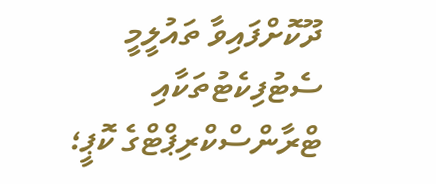ދޫކޮށްފައިވާ ތައުލީމީ ސެޓުފިކެޓުތަކާއި ޓްރާންސްކްރިޕްޓްގެ ކޮޕީ؛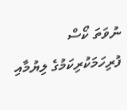ނުވަތަ ކޯސް ފުރިހަމަކުރިކަމުގެ ލިޔުމާއި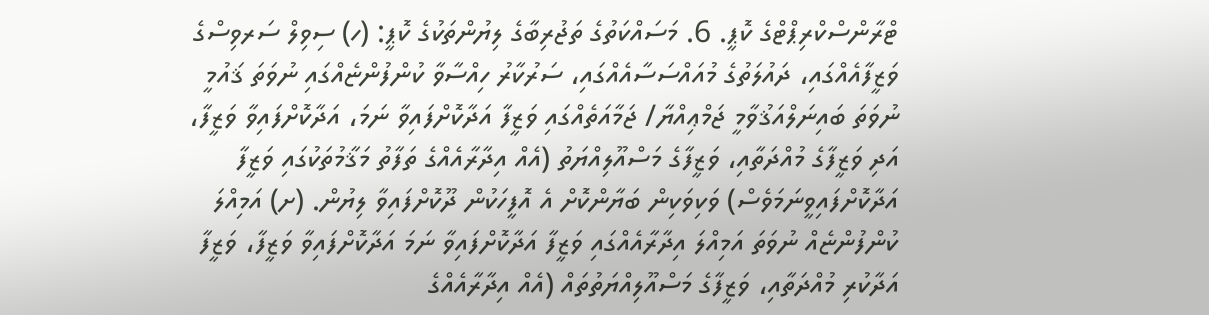ޓްރާންސްކްރިޕްޓްގެ ކޮޕީ. 6. މަސައްކަތުގެ ތަޖުރިބާގެ ލިޔުންތަކުގެ ކޮޕީ: (ހ) ސިވިލް ސަރވިސްގެ ވަޒީފާއެއްގައި، ދައުލަތުގެ މުއައްސަސާއެއްގައި، ސަރުކާރު ހިއްސާވާ ކުންފުންޏެއްގައި ނުވަތަ ޤައުމީ ނުވަތަ ބައިނަލްއަޤުވާމީ ޖަމްޢިއްޔާ/ ޖަމާއަތެއްގައި ވަޒީފާ އަދާކޮށްފައިވާ ނަމަ، އަދާކޮށްފައިވާ ވަޒީފާ، އަދި ވަޒީފާގެ މުއްދަތާއި، ވަޒީފާގެ މަސްއޫލިއްޔަތު (އެއް އިދާރާއެއްގެ ތަފާތު މަޤާމުތަކުގައި ވަޒީފާ އަދާކޮށްފައިވީނަމަވެސް) ވަކިވަކިން ބަޔާންކޮށް އެ އޮފީހަކުން ދޫކޮށްފައިވާ ލިޔުން. (ށ) އަމިއްލަ ކުންފުންޏެއް ނުވަތަ އަމިއްލަ އިދާރާއެއްގައި ވަޒީފާ އަދާކޮށްފައިވާ ނަމަ އަދާކޮށްފައިވާ ވަޒީފާ، ވަޒީފާ އަދާކުރި މުއްދަތާއި، ވަޒީފާގެ މަސްއޫލިއްޔަތުތައް (އެއް އިދާރާއެއްގެ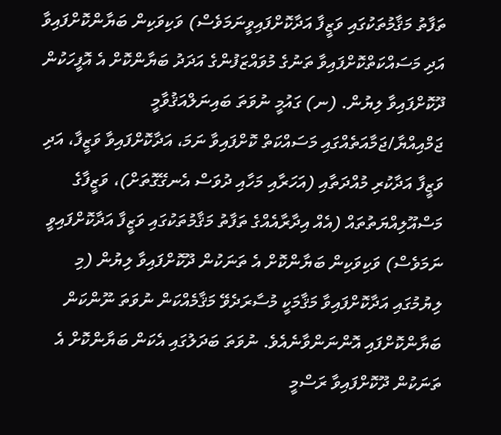ތަފާތު މަޤާމުތަކުގައި ވަޒީފާ އަދާކޮށްފައިވީނަމަވެސް) ވަކިވަކިން ބަޔާންކޮށްފައިވާ އަދި މަސައްކަތްކޮށްފައިވާ ތަނުގެ މުވައްޒަފުންގެ އަދަދު ބަޔާންކޮށް އެ އޮފީހަކުން ދޫކޮށްފައިވާ ލިޔުން. (ނ) ގައުމީ ނުވަތަ ބައިނަލްއަޤުވާމީ ޖަމްއިއްޔާ/ޖަމާއަތެއްގައި މަސައްކަތް ކޮށްފައިވާ ނަމަ، އަދާކޮށްފައިވާ ވަޒީފާ، އަދި ވަޒީފާ އަދާކުރި މުއްދަތާއި (އަހަރާއި މަހާއި ދުވަސް އެނގޭގޮތަށް)، ވަޒީފާގެ މަސްއޫލިއްޔަތުތައް (އެއް އިދާރާއެއްގެ ތަފާތު މަޤާމުތަކުގައި ވަޒީފާ އަދާކޮށްފައިވީ ނަމަވެސް) ވަކިވަކިން ބަޔާންކޮށް އެ ތަނަކުން ދޫކޮށްފައިވާ ލިޔުން (މި ލިޔުމުގައި އަދާކޮށްފައިވާ މަޤާމަކީ މުސާރަދެވޭ މަޤާމެއްކަން ނުވަތަ ނޫންކަން ބަޔާންކޮށްފައި އޮންނަންވާނެއެވެ. ނުވަތަ ބަދަލުގައި އެކަން ބަޔާންކޮށް އެ ތަނަކުން ދޫކޮށްފައިވާ ރަސްމީ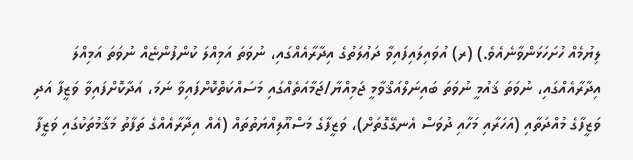ލިޔުމެއް ހުށަހަޅަންވާނެއެވެ.) (ރ) އުވައިލައިފައިވާ ދަޢުލަތުގެ އިދާރާއެއްގައި، ނުވަތަ އަމިއްލަ ކުންފުންޏެއް ނުވަތަ އަމިއްލަ އިދާރާއެއްގައި، ނުވަތަ ޤައުމީ ނުވަތަ ބައިނަލްއަޤްވާމީ ޖަމިއްޔާ/ޖަމާއަތެއްގައި މަސައްކަތްކޮށްފައިވާ ނަމަ، އަދާކޮށްފައިވާ ވަޒީފާ އަދި ވަޒީފާގެ މުއްދަތާއި (އަހަރާއި މަހާއި ދުވަސް އެނގޭގޮތަށް)، ވަޒީފާގެ މަސްއޫލިއްޔަތުތައް (އެއް އިދާރާއެއްގެ ތަފާތު މަޤާމުތަކުގައި ވަޒީފާ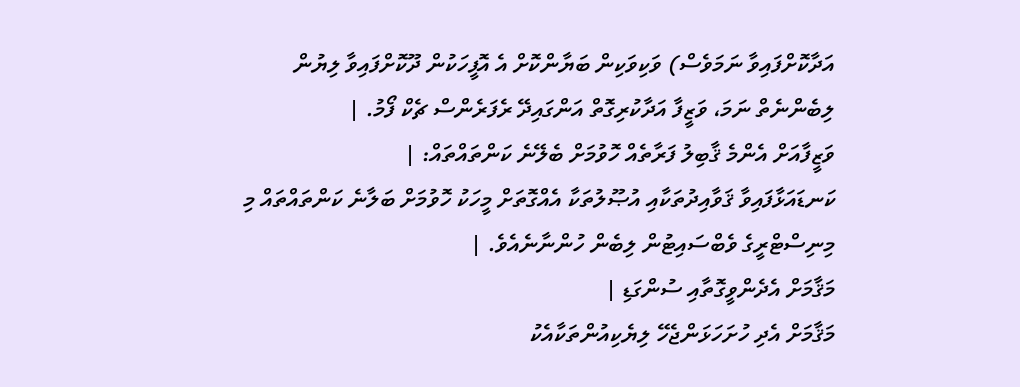އަދާކޮށްފައިވާ ނަމަވެސް) ވަކިވަކިން ބަޔާންކޮށް އެ އޮފީހަކުން ދޫކޮށްފައިވާ ލިޔުން ލިބެންނެތް ނަމަ، ވަޒީފާ އަދާކުރިގޮތް އަންގައިދޭ ރެފަރެންސް ޗެކް ފޯމު. |
ވަޒީފާއަށް އެންމެ ޤާބިލު ފަރާތެއް ހޮވުމަށް ބެލޭނެ ކަންތައްތައް: |
ކަނޑައަޅާފައިވާ ޤަވާއިދުތަކާއި އުޞޫލުތަކާ އެއްގޮތަށް މީހަކު ހޮވުމަށް ބަލާނެ ކަންތައްތައް މި މިނިސްޓްރީގެ ވެބްސައިޓުން ލިބެން ހުންނާނެއެވެ. |
މަޤާމަށް އެދެންވީގޮތާއި ސުންގަޑި |
މަޤާމަށް އެދި ހުށަހަޅަންޖެހޭ ލިޔެކިއުންތަކާއެކު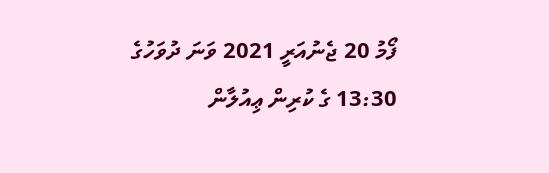ފޯމު 20 ޖެނުއަރީ 2021 ވަނަ ދުވަހުގެ 13:30 ގެ ކުރިން ޢިއުލާން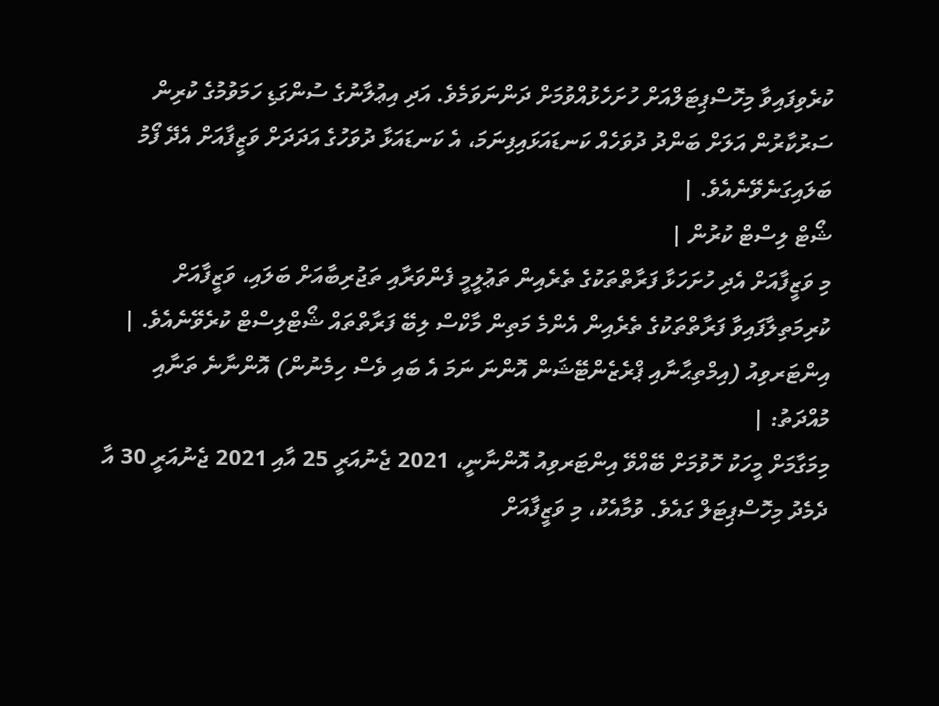ކުރެވިފައިވާ މިހޮސްޕިޓަލްއަށް ހުށަހެޅުއްވުމަށް ދަންނަވަމެވެ. އަދި އިޢުލާނުގެ ސުންގަޑި ހަމަވުމުގެ ކުރިން ސަރުކާރުން އަލަށް ބަންދު ދުވަހެއް ކަނޑައަޅައިފިނަމަ، އެ ކަނޑައަޅާ ދުވަހުގެ އަދަދަށް ވަޒީފާއަށް އެދޭ ފޯމު ބަލައިގަނެވޭނެއެވެ. |
ޝޯޓް ލިސްޓް ކުރުން |
މި ވަޒީފާއަށް އެދި ހުށަހަޅާ ފަރާތްތަކުގެ ތެރެއިން ތަޢުލީމީ ފެންވަރާއި ތަޖުރިބާއަށް ބަލައި، ވަޒީފާއަށް ކުރިމަތިލާފައިވާ ފަރާތްތަކުގެ ތެރެއިން އެންމެ މަތިން މާކްސް ލިބޭ ފަރާތްތައް ޝޯޓްލިސްޓް ކުރެވޭނެއެވެ. |
އިންޓަރވިއު (އިމްތިޙާނާއި ޕްރެޒެންޓޭޝަން އޮންނަ ނަމަ އެ ބައި ވެސް ހިމެނުން) އޮންނާނެ ތަނާއި މުއްދަތު: |
މިމަގާމަށް މީހަކު ހޮވުމަށް ބޭއްވޭ އިންޓަރވިއު އޮންނާނީ، 2021 ޖެނުއަރީ 25 އާއި 2021 ޖެނުއަރީ 30 އާ ދެމެދު މިހޮސްޕިޓަލް ގައެވެ. ވުމާއެކު، މި ވަޒީފާއަށް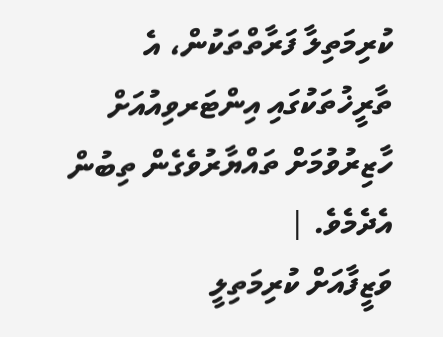ކުރިމަތިލާ ފަރާތްތަކުން، އެ ތާރީޚުތަކުގައި އިންޓަރވިއުއަށް ހާޒިރުވުމަށް ތައްޔާރުވެގެން ތިބުން އެދެމެވެ. |
ވަޒީފާއަށް ކުރިމަތިލީ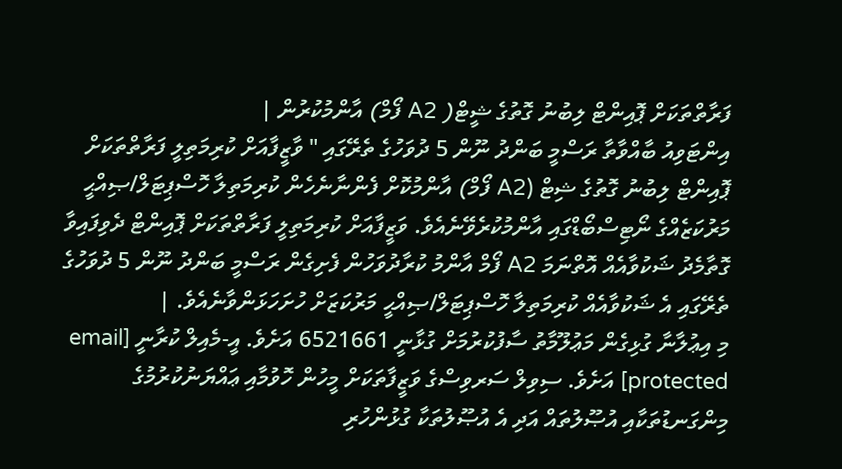ފަރާތްތަކަށް ޕޮއިންޓް ލިބުނު ގޮތުގެ ޝީޓް( A2 ފޯމް) އާންމުކުރުން |
އިންޓަވިއު ބާއްވާތާ ރަސްމީ ބަންދު ނޫން 5 ދުވަހުގެ ތެރޭގައި " ވާޒީފާއަށް ކުރިމަތިލީ ފަރާތްތަކަށް ޕޮއިންޓް ލިބުނު ގޮތުގެ ޝިޓް (A2 ފޯމް) އާންމުކޮށް ފެންނާނެހެން ކުރިމަތިލާ ހޮސްޕިޓަލް/ޞިއްޙީ މަރުކަޒެއްގެ ނޯޓިސްބޯޑްގައި އާންމުކުރެވޭނެއެވެ. ވަޒީފާއަށް ކުރިމަތިލީ ފަރާތްތަކަށް ޕޮއިންޓް ދެވިފައިވާ ގޮތާމެދު ޝަކުވާއެއް އޮތްނަމަ A2 ފޯމް އާންމު ކުރާދުވަހުން ފެށިގެން ރަސްމީ ބަންދު ނޫން 5 ދުވަހުގެ ތެރޭގައި އެ ޝަކުވާއެއް ކުރިމަތިލާ ހޮސްޕިޓަލް/ޞިއްޙީ މަރުކަޒަށް ހުށަހަޅަންވާނެއެވެ. |
މި އިޢުލާނާ ގުޅިގެން މަޢުލޫމާތު ސާފުކުރުމަށް ގުޅާނީ 6521661 އަށެވެ. އީ-މެއިލް ކުރާނީ [email protected] އަށެވެ. ސިވިލް ސަރވިސްގެ ވަޒީފާތަކަށް މީހުން ހޮވުމާއި ޢައްޔަނުކުރުމުގެ މިންގަނޑުތަކާއި އުޞޫލުތައް އަދި އެ އުޞޫލުތަކާ ގުޅުންހުރި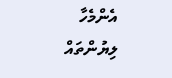އެންމެހާ ލިޔުންތައް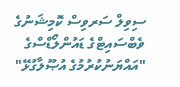ސިވިލް ސަރވިސް ކޮމިޝަނުގެ ވެބްސައިޓްގެ ޑައުންލޯޑްސްގެ "އައްޔަނުކުރުމުގެ އުޞޫލާގުޅޭ"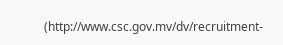(http://www.csc.gov.mv/dv/recruitment-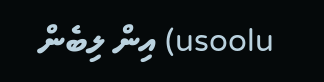usoolu) އިން ލިބެން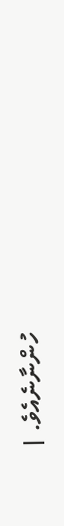ހުންނާނެއެވެ. |